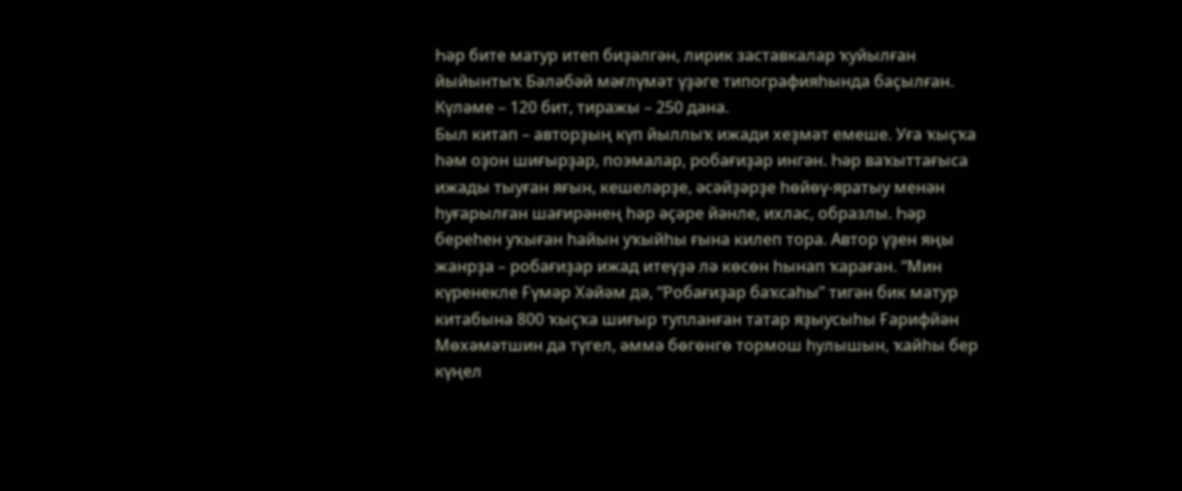Һәр бите матур итеп биҙәлгән, лирик заставкалар ҡуйылған йыйынтыҡ Бәләбәй мәғлүмәт үҙәге типографияһында баҫылған. Күләме – 120 бит, тиражы – 250 дана.
Был китап – авторҙың күп йыллыҡ ижади хеҙмәт емеше. Уға ҡыҫҡа һәм оҙон шиғырҙар, поэмалар, робағиҙар ингән. Һәр ваҡыттағыса ижады тыуған яғын, кешеләрҙе, әсәйҙәрҙе һөйөү-яратыу менән һуғарылған шағирәнең һәр әҫәре йәнле, ихлас, образлы. Һәр береһен уҡыған һайын уҡыйһы ғына килеп тора. Автор үҙен яңы жанрҙа – робағиҙар ижад итеүҙә лә көсөн һынап ҡараған. “Мин күренекле Ғүмәр Хәйәм дә, “Робағиҙар баҡсаһы” тигән бик матур китабына 800 ҡыҫҡа шиғыр тупланған татар яҙыусыһы Ғарифйән Мөхәмәтшин да түгел, әммә бөгөнгө тормош һулышын, ҡайһы бер күңел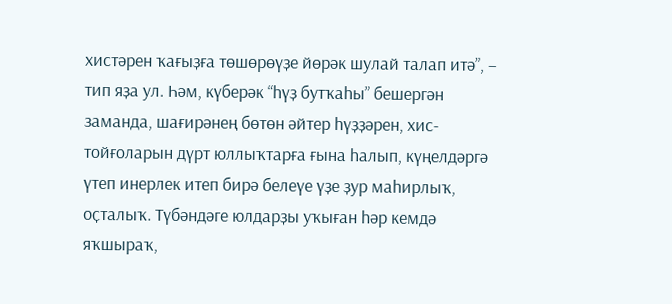хистәрен ҡағыҙға төшөрөүҙе йөрәк шулай талап итә”, – тип яҙа ул. Һәм, күберәк “һүҙ бутҡаһы” бешергән заманда, шағирәнең бөтөн әйтер һүҙҙәрен, хис-тойғоларын дүрт юллыҡтарға ғына һалып, күңелдәргә үтеп инерлек итеп бирә белеүе үҙе ҙур маһирлыҡ, оҫталыҡ. Түбәндәге юлдарҙы уҡыған һәр кемдә яҡшыраҡ,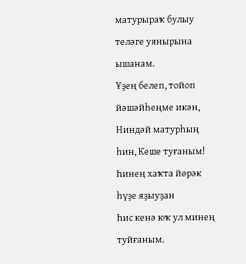матурыраҡ булыу теләге уянырына ышанам.
Үҙең белеп, тойоп йәшәйһеңме икән,
Ниндәй матурһың һин, Кеше туғаным!
Һинең хаҡта йөрәк һүҙе яҙыуҙан
Һис кенә юҡ ул минең туйғаным.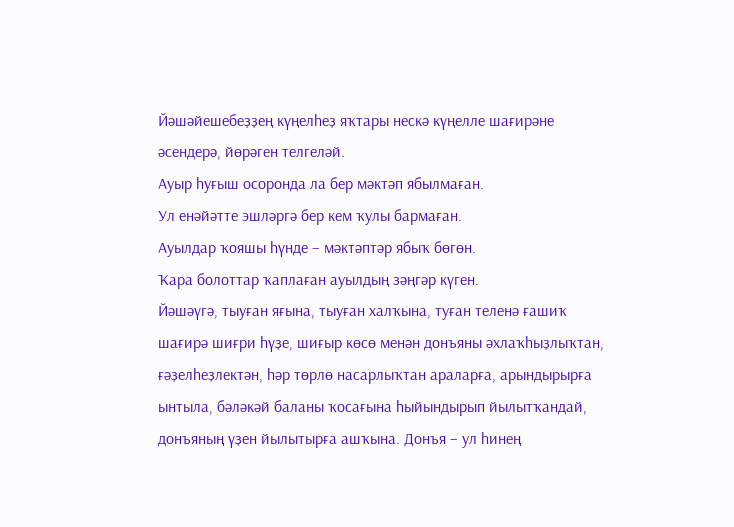Йәшәйешебеҙҙең күңелһеҙ яҡтары нескә күңелле шағирәне әсендерә, йөрәген телгеләй.
Ауыр һуғыш осоронда ла бер мәктәп ябылмаған.
Ул енәйәтте эшләргә бер кем ҡулы бармаған.
Ауылдар ҡояшы һүнде – мәктәптәр ябыҡ бөгөн.
Ҡара болоттар ҡаплаған ауылдың зәңгәр күген.
Йәшәүгә, тыуған яғына, тыуған халҡына, туған теленә ғашиҡ шағирә шиғри һүҙе, шиғыр көсө менән донъяны әхлаҡһыҙлыҡтан, ғәҙелһеҙлектән, һәр төрлө насарлыҡтан араларға, арындырырға ынтыла, бәләкәй баланы ҡосағына һыйындырып йылытҡандай, донъяның үҙен йылытырға ашҡына. Донъя – ул һинең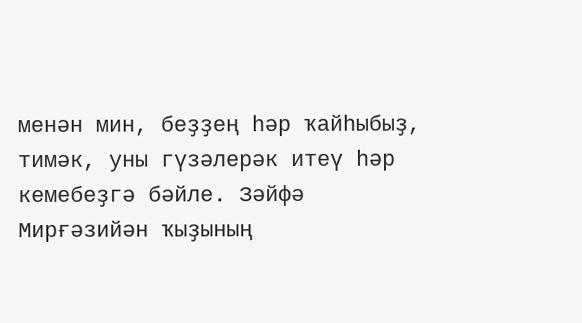менән мин, беҙҙең һәр ҡайһыбыҙ, тимәк, уны гүзәлерәк итеү һәр кемебеҙгә бәйле. Зәйфә Мирғәзийән ҡыҙының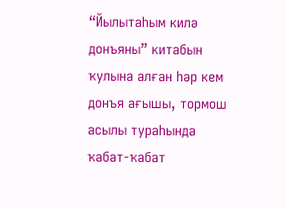“Йылытаһым килә донъяны” китабын ҡулына алған һәр кем донъя ағышы, тормош асылы тураһында ҡабат-ҡабат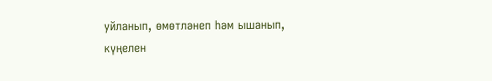уйланып, өмөтләнеп һәм ышанып, күңелен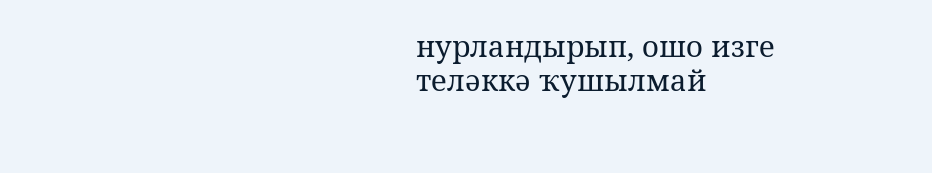нурландырып, ошо изге теләккә ҡушылмай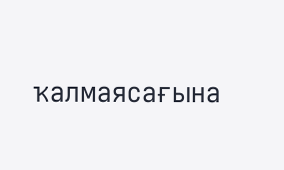ҡалмаясағына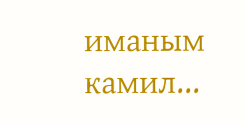иманым камил...